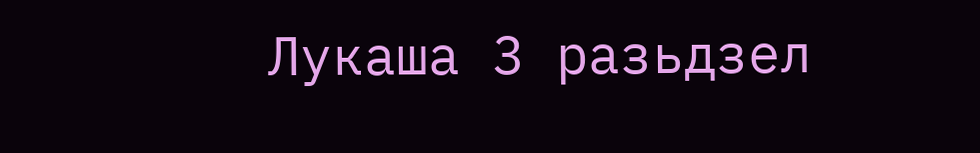Лукаша 3 разьдзел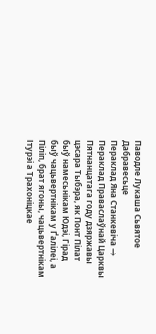Паводле Лукаша Сьвятое Дабравесьце
Пераклад Яна Станкевіча → Пераклад Праваслаўнай Царквы
Пятнанцатага году дзяржавы цэсара Тыбэра, як Понт Пілат быў намесьнікам Юдэі, Гірад быў чацьвертнікам у Ґалілеі, а Піліп, брат ягоны, чацьвертнікам Ітурэі а Трахоніцкае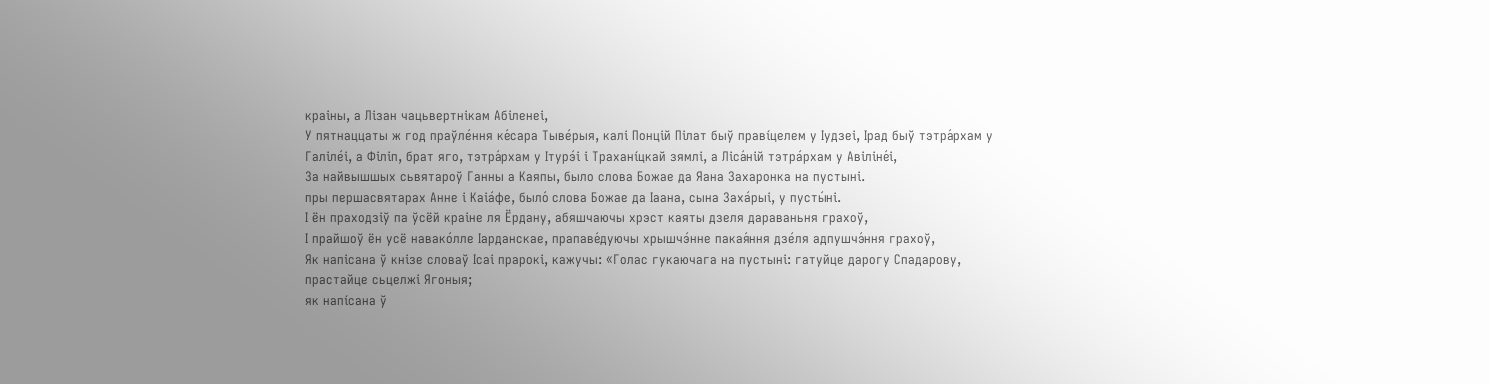краіны, а Лізан чацьвертнікам Абіленеі,
У пятнаццаты ж год праўле́ння ке́сара Тыве́рыя, калі Понцій Пілат быў правíцелем у Іудзеі, Ірад быў тэтра́рхам у Галіле́і, а Філіп, брат яго, тэтра́рхам у Ітурэ́і і Траханíцкай зямлі, а Ліса́ній тэтра́рхам у Авіліне́і,
За найвышшых сьвятароў Ганны а Каяпы, было слова Божае да Яана Захаронка на пустыні.
пры першасвятарах Анне і Каіа́фе, было́ слова Божае да Іаана, сына Заха́рыі, у пусты́ні.
І ён праходзіў па ўсёй краіне ля Ёрдану, абяшчаючы хрэст каяты дзеля дараваньня грахоў,
І прайшоў ён усё навако́лле Іарданскае, прапаве́дуючы хрышчэ́нне пакая́ння дзе́ля адпушчэ́ння грахоў,
Як напісана ў кнізе словаў Ісаі прарокі, кажучы: «Голас гукаючага на пустыні: гатуйце дарогу Спадарову, прастайце сьцелжі Ягоныя;
як напíсана ў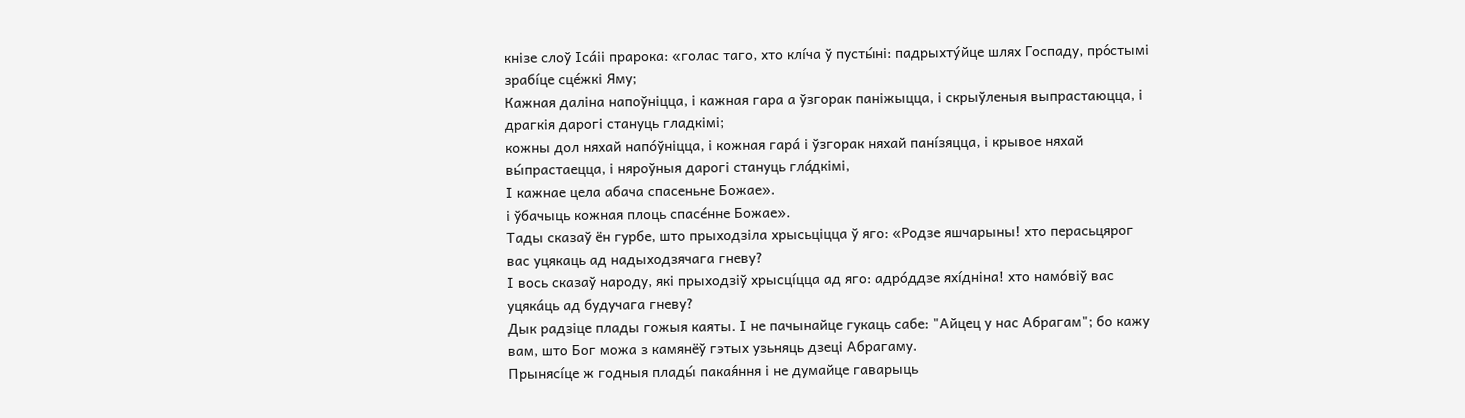кнізе слоў Іса́іі прарока: «голас таго, хто клíча ў пусты́ні: падрыхту́йце шлях Госпаду, про́стымі зрабíце сце́жкі Яму;
Кажная даліна напоўніцца, і кажная гара а ўзгорак паніжыцца, і скрыўленыя выпрастаюцца, і драгкія дарогі стануць гладкімі;
кожны дол няхай напо́ўніцца, і кожная гара́ і ўзгорак няхай панíзяцца, і крывое няхай вы́прастаецца, і няроўныя дарогі стануць гла́дкімі,
І кажнае цела абача спасеньне Божае».
і ўбачыць кожная плоць спасе́нне Божае».
Тады сказаў ён гурбе, што прыходзіла хрысьціцца ў яго: «Родзе яшчарыны! хто перасьцярог вас уцякаць ад надыходзячага гневу?
І вось сказаў народу, які прыходзіў хрысцíцца ад яго: адро́ддзе яхíдніна! хто намо́віў вас уцяка́ць ад будучага гневу?
Дык радзіце плады гожыя каяты. І не пачынайце гукаць сабе: "Айцец у нас Абрагам"; бо кажу вам, што Бог можа з камянёў гэтых узьняць дзеці Абрагаму.
Прынясíце ж годныя плады́ пакая́ння і не думайце гаварыць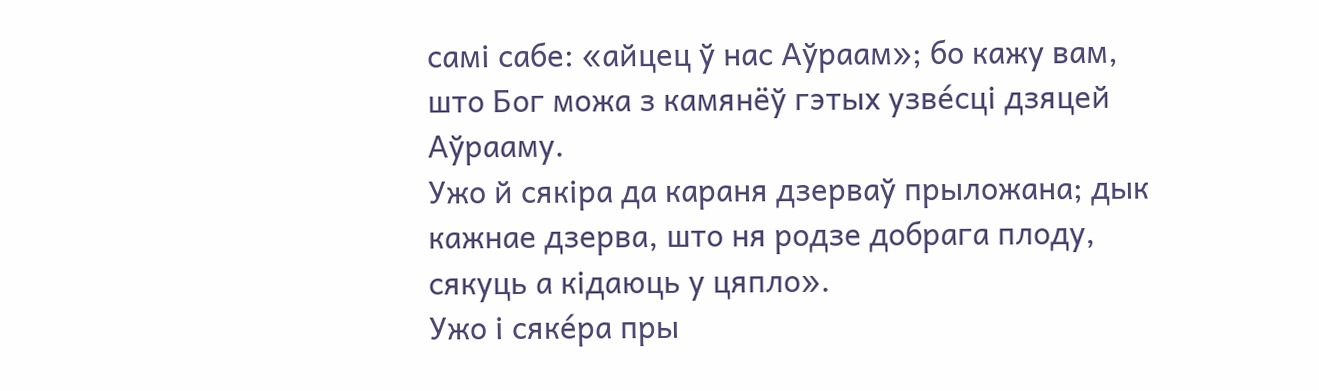самі сабе: «айцец ў нас Аўраам»; бо кажу вам, што Бог можа з камянёў гэтых узве́сці дзяцей Аўрааму.
Ужо й сякіра да караня дзерваў прыложана; дык кажнае дзерва, што ня родзе добрага плоду, сякуць а кідаюць у цяпло».
Ужо і сяке́ра пры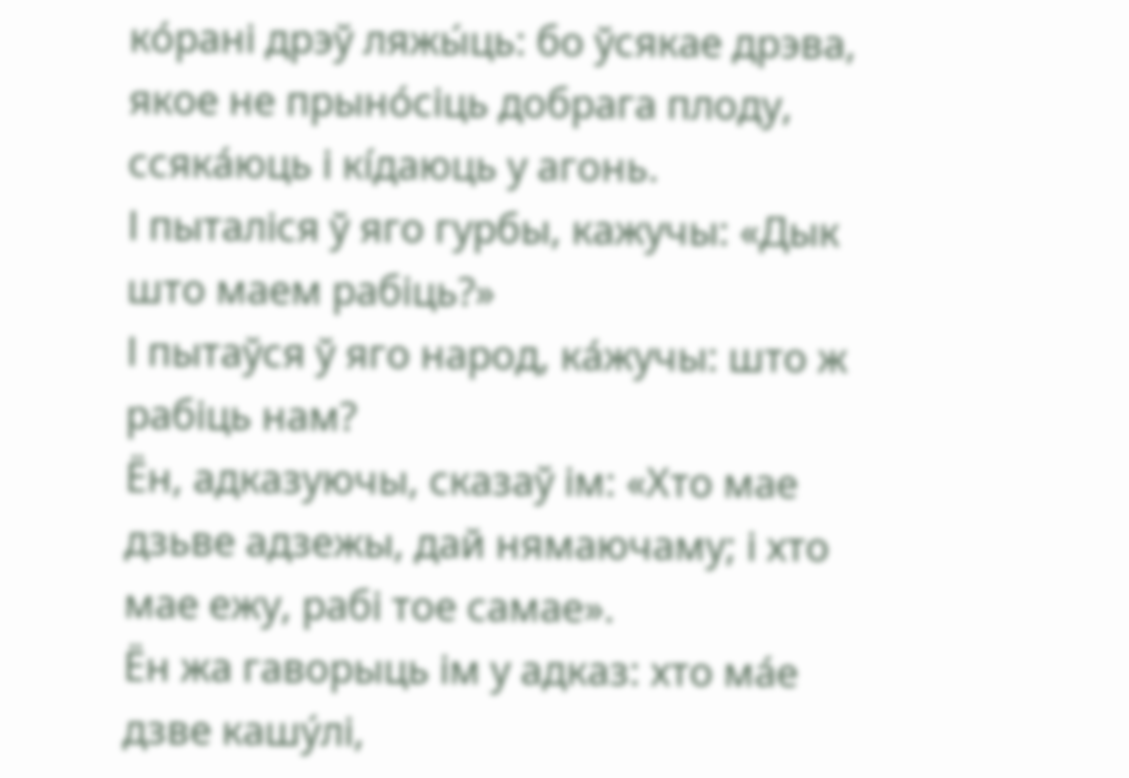ко́рані дрэў ляжы́ць: бо ўсякае дрэва, якое не прыно́сіць добрага плоду, ссяка́юць і кíдаюць у агонь.
І пыталіся ў яго гурбы, кажучы: «Дык што маем рабіць?»
І пытаўся ў яго народ, ка́жучы: што ж рабіць нам?
Ён, адказуючы, сказаў ім: «Хто мае дзьве адзежы, дай нямаючаму; і хто мае ежу, рабі тое самае».
Ён жа гаворыць ім у адказ: хто ма́е дзве кашу́лі,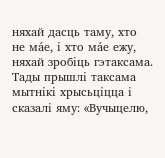няхай дасць таму, хто не ма́е, і хто ма́е ежу, няхай зробіць гэтаксама.
Тады прышлі таксама мытнікі хрысьціцца і сказалі яму: «Вучыцелю,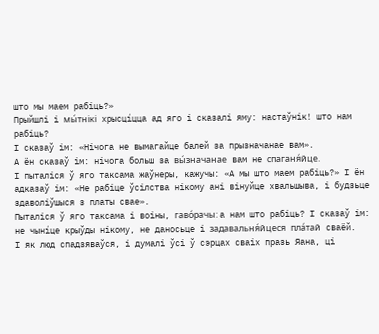што мы маем рабіць?»
Прыйшлі і мы́тнікі хрысцíцца ад яго і сказалі яму: настаўнік! што нам рабіць?
І сказаў ім: «Нічога не вымагайце балей за прызначанае вам».
А ён сказаў ім: нічога больш за вы́значанае вам не спаганя́йце.
І пыталіся ў яго таксама жаўнеры, кажучы: «А мы што маем рабіць?» І ён адказаў ім: «Не рабіце ўсілства нікому ані вінуйце хвальшыва, і будзьце здаволіўшыся з платы свае».
Пыталіся ў яго таксама і воіны, гаво́рачы: а нам што рабіць? І сказаў ім: не чынíце крыўды нікому, не даносьце і задавальня́йцеся пла́тай сваёй.
І як люд спадзяваўся, і думалі ўсі ў сэрцах сваіх празь Яана, ці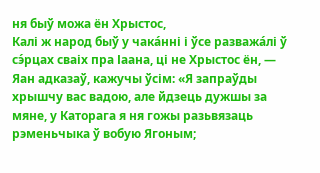ня быў можа ён Хрыстос,
Калі ж народ быў у чака́нні і ўсе разважа́лі ў сэ́рцах сваіх пра Іаана, ці не Хрыстос ён, —
Яан адказаў, кажучы ўсім: «Я запраўды хрышчу вас вадою, але йдзець дужшы за мяне, у Каторага я ня гожы разьвязаць рэменьчыка ў вобую Ягоным;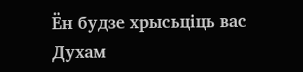Ён будзе хрысьціць вас Духам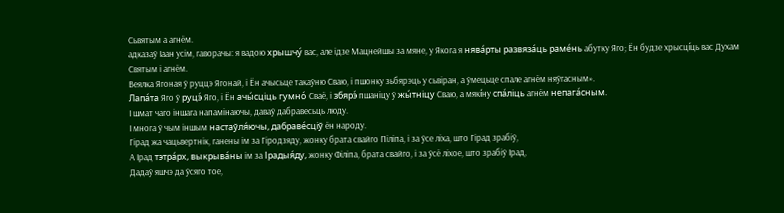Сьвятым а агнём.
адказаў Іаан усім, гаворачы: я вадою хрышчу́ вас, але ідзе Мацнейшы за мяне, у Якога я нява́рты развяза́ць раме́нь абутку Яго; Ён будзе хрысцíць вас Духам Святым і агнём.
Веялка Ягоная ў руццэ Ягонай, і Ён ачысьце такаўню Сваю, і пшонку зьбярэць у сьвіран, а ўмецьце спале агнём няўгасным».
Лапа́та Яго ў руцэ́ Яго, і Ён ачы́сціць гумно́ Сваё, і збярэ́ пшаніцу ў жы́тніцу Сваю, а мякíну спа́ліць агнём непага́сным.
І шмат чаго іншага напамінаючы, даваў дабравесьць люду.
І многа ў чым іншым настаўля́ючы, дабраве́сціў ён народу.
Гірад жа чацьвертнік, ганены ім за Гіродзяду, жонку брата свайго Піліпа, і за ўсе ліха, што Гірад зрабіў,
А Ірад тэтра́рх, выкрыва́ны ім за Ірадыя́ду, жонку Філіпа, брата свайго, і за ўсё ліхое, што зрабіў Ірад,
Дадаў яшчэ да ўсяго тое,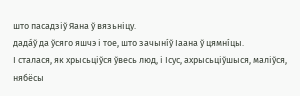што пасадзіў Яана ў вязьніцу.
дада́ў да ўсяго яшчэ і тое, што зачынíў Іаана ў цямнíцы.
І сталася, як хрысьціўся ўвесь люд, і Ісус, ахрысьціўшыся, маліўся, нябёсы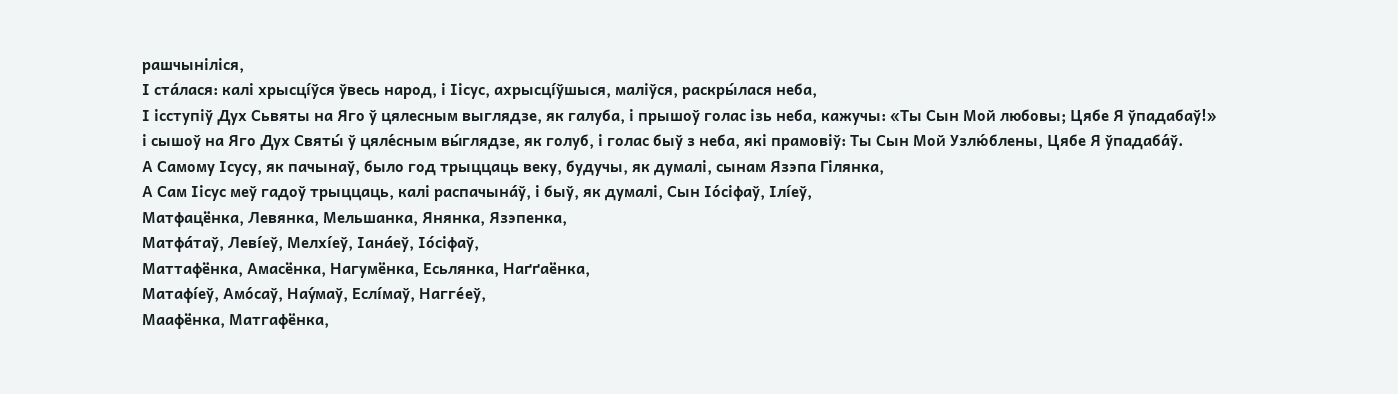рашчыніліся,
І ста́лася: калі хрысцíўся ўвесь народ, і Іісус, ахрысцíўшыся, маліўся, раскры́лася неба,
І ісступіў Дух Сьвяты на Яго ў цялесным выглядзе, як галуба, і прышоў голас ізь неба, кажучы: «Ты Сын Мой любовы; Цябе Я ўпадабаў!»
і сышоў на Яго Дух Святы́ ў цяле́сным вы́глядзе, як голуб, і голас быў з неба, які прамовіў: Ты Сын Мой Узлю́блены, Цябе Я ўпадаба́ў.
А Самому Ісусу, як пачынаў, было год трыццаць веку, будучы, як думалі, сынам Язэпа Гілянка,
А Сам Іісус меў гадоў трыццаць, калі распачына́ў, і быў, як думалі, Сын Іо́сіфаў, Ілíеў,
Матфацёнка, Левянка, Мельшанка, Янянка, Язэпенка,
Матфа́таў, Левíеў, Мелхíеў, Іана́еў, Іо́сіфаў,
Маттафёнка, Амасёнка, Нагумёнка, Есьлянка, Наґґаёнка,
Матафíеў, Амо́саў, Нау́маў, Еслíмаў, Нагге́еў,
Маафёнка, Матгафёнка,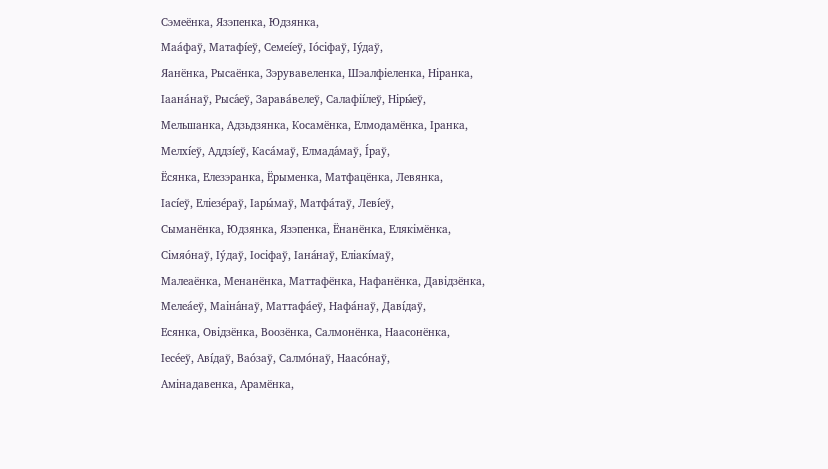Сэмеёнка, Язэпенка, Юдзянка,
Маа́фаў, Матафíеў, Семеíеў, Іо́сіфаў, Іу́даў,
Яанёнка, Рысаёнка, Зэрувавеленка, Шэалфіеленка, Ніранка,
Іаана́наў, Рыса́еў, Зарава́велеў, Салафіíлеў, Ніры́еў,
Мельшанка, Адзьдзянка, Косамёнка, Елмодамёнка, Іранка,
Мелхíеў, Аддзíеў, Каса́маў, Елмада́маў, Íраў,
Ёсянка, Елезэранка, Ёрыменка, Матфацёнка, Левянка,
Іасíеў, Еліезе́раў, Іары́маў, Матфа́таў, Левíеў,
Сыманёнка, Юдзянка, Язэпенка, Ёнанёнка, Елякімёнка,
Сімяо́наў, Іу́даў, Іосіфаў, Іана́наў, Еліакíмаў,
Малеаёнка, Менанёнка, Маттафёнка, Нафанёнка, Давідзёнка,
Мелеа́еў, Маіна́наў, Маттафа́еў, Нафа́наў, Давíдаў,
Есянка, Овідзёнка, Воозёнка, Салмонёнка, Наасонёнка,
Іесе́еў, Авíдаў, Вао́заў, Салмо́наў, Наасо́наў,
Амінадавенка, Арамёнка,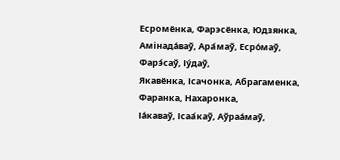Есромёнка, Фарэсёнка, Юдзянка,
Амінада́ваў, Ара́маў, Есро́маў, Фарэ́саў, Іу́даў,
Якавёнка, Ісачонка, Абрагаменка, Фаранка, Нахаронка,
Іа́каваў, Ісаа́каў, Аўраа́маў,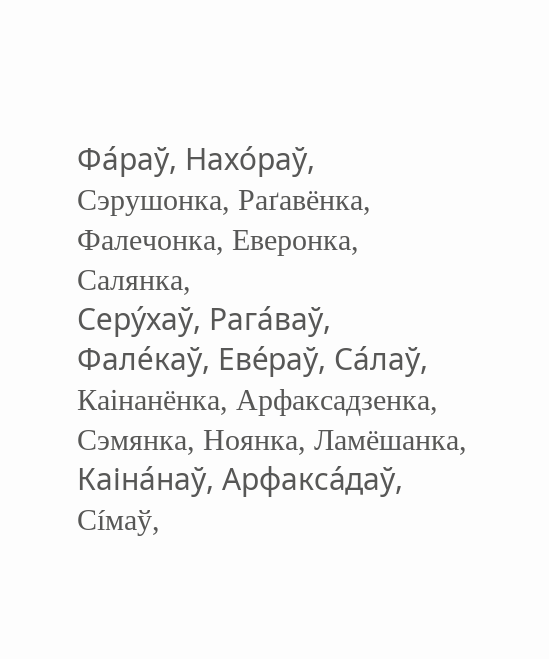Фа́раў, Нахо́раў,
Сэрушонка, Раґавёнка, Фалечонка, Еверонка, Салянка,
Серу́хаў, Рага́ваў, Фале́каў, Еве́раў, Са́лаў,
Каінанёнка, Арфаксадзенка, Сэмянка, Ноянка, Ламёшанка,
Каіна́наў, Арфакса́даў, Сíмаў,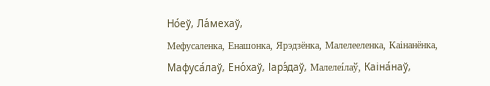Но́еў, Ла́мехаў,
Мефусаленка, Енашонка, Ярэдзёнка, Малелееленка, Каінанёнка,
Мафуса́лаў, Ено́хаў, Іарэ́даў, Малелеíлаў, Каіна́наў,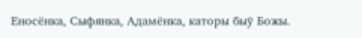Еносёнка, Сыфянка, Адамёнка, каторы быў Божы.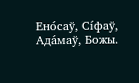Ено́саў, Сíфаў, Ада́маў, Божы.